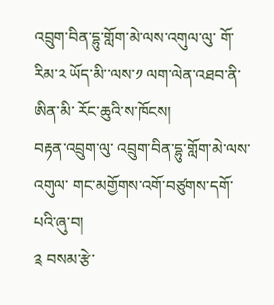འབྲུག་བིན་དྷུ་གློག་མེ་ལས་འགུལ་ལུ་ གོ་རིམ་༢ ཡོད་མི་་ལས་༡ ལག་ལེན་འཐབ་ནི་ཨིན་མི་ རོང་ཆུའི་ས་ཁོངས།
བརྟན་འབྲུག་ལུ་ འབྲུག་བིན་དྷུ་གློག་མེ་ལས་འགུལ་ གང་མགྱོགས་འགོ་བཙུགས་དགོ་པའི་ཞུ་བ།
༉ བསམ་རྩེ་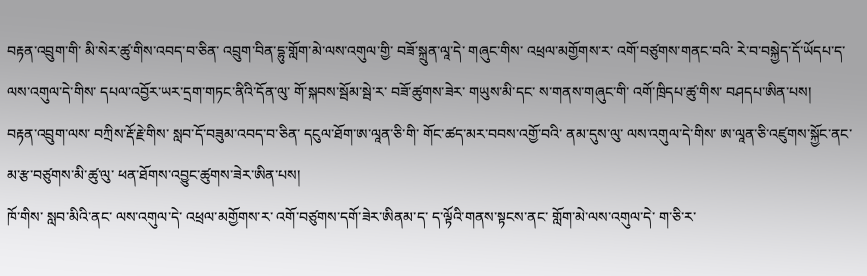བརྟན་འབྲུག་གི་ མི་སེར་ཚུ་གིས་འབད་བ་ཅིན་ འབྲུག་བིན་དྷུ་གློག་མེ་ལས་འགུལ་གྱི་ བཟོ་སྐྲུན་ལཱ་དེ་ གཞུང་གིས་ འཕྲལ་མགྱོགས་ར་ འགོ་བཙུགས་གནང་བའི་ རེ་བ་བསྐྱེད་དོ་ཡོདཔ་ད་ ལས་འགུལ་དེ་གིས་ དཔལ་འབྱོར་ཡར་དྲག་གཏང་ནིའི་དོན་ལུ་ གོ་སྐབས་སྦོམ་སྦེ་ར་ བཟོ་ཚུགས་ཟེར་ གཡུས་མི་དང་ ས་གནས་གཞུང་གི་ འགོ་ཁྲིདཔ་ཚུ་གིས་ བཤདཔ་ཨིན་པས།
བརྟན་འབྲུག་ལས་ བཀྲིས་རྡོ་རྗེ་གིས་ སླབ་དོ་བཟུམ་འབད་བ་ཅིན་ དངུལ་ཐོག་ཨ་ལཱན་ཅི་གི་ གོང་ཚད་མར་བབས་འགྱོ་བའི་ ནམ་དུས་ལུ་ ལས་འགུལ་དེ་གིས་ ཨ་ལཱན་ཅི་འཛུགས་སྐྱོང་ནང་ མ་རྩ་བཙུགས་མི་ཚུ་ལུ་ ཕན་ཐོགས་འབྱུང་ཚུགས་ཟེར་ཨིན་པས།
ཁོ་གིས་ སླབ་མིའི་ནང་ ལས་འགུལ་དེ་ འཕྲལ་མགྱོགས་ར་ འགོ་བཙུགས་དགོ་ཟེར་ཨིནམ་ད་ ད་ལྟོའི་གནས་སྟངས་ནང་ གློག་མེ་ལས་འགུལ་དེ་ ག་ཅི་ར་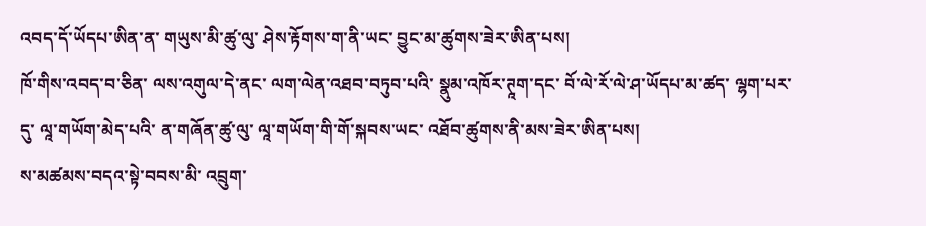འབད་དོ་ཡོདཔ་ཨིན་ན་ གཡུས་མི་ཚུ་ལུ་ ཤེས་རྟོགས་ག་ནི་ཡང་ བྱུང་མ་ཚུགས་ཟེར་ཨིན་པས།
ཁོ་གིས་འབད་བ་ཅིན་ ལས་འགུལ་དེ་ནང་ ལག་ལེན་འཐབ་བཏུབ་པའི་ སྣུམ་འཁོར་ཊཱག་དང་ བོ་ལེ་རོ་ལེ་ཤ་ཡོདཔ་མ་ཚད་ ལྷག་པར་དུ་ ལཱ་གཡོག་མེད་པའི་ ན་གཞོན་ཚུ་ལུ་ ལཱ་གཡོག་གི་གོ་སྐབས་ཡང་ འཐོབ་ཚུགས་ནི་མས་ཟེར་ཨིན་པས།
ས་མཚམས་བདའ་སྟེ་བབས་མི་ འབྲུག་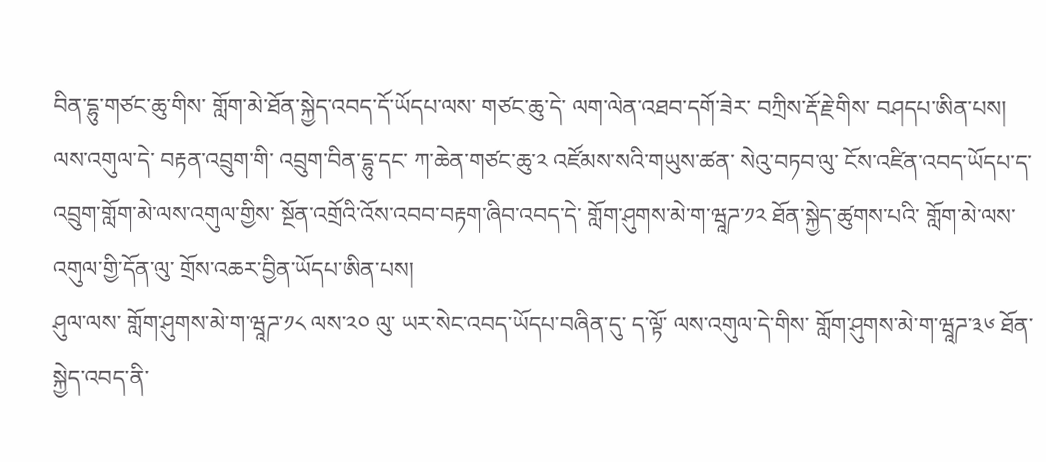བིན་དྷུ་གཙང་ཆུ་གིས་ གློག་མེ་ཐོན་སྐྱེད་འབད་དོ་ཡོདཔ་ལས་ གཙང་ཆུ་དེ་ ལག་ལེན་འཐབ་དགོ་ཟེར་ བཀྲིས་རྡོ་རྗེ་གིས་ བཤདཔ་ཨིན་པས།
ལས་འགུལ་དེ་ བརྟན་འབྲུག་གི་ འབྲུག་བིན་དྷུ་དང་ ཀ་ཆེན་གཙང་ཆུ་༢ འཛོམས་སའི་གཡུས་ཚན་ སེའུ་བཏབ་ལུ་ ངོས་འཛིན་འབད་ཡོདཔ་ད་ འབྲུག་གློག་མེ་ལས་འགུལ་གྱིས་ སྔོན་འགྲོའི་འོས་འབབ་བརྟག་ཞིབ་འབད་དེ་ གློག་ཤུགས་མེ་ག་ཝཱཌ་༡༢ ཐོན་སྐྱེད་ཚུགས་པའི་ གློག་མེ་ལས་འགུལ་གྱི་དོན་ལུ་ གྲོས་འཆར་བྱིན་ཡོདཔ་ཨིན་པས།
ཤུལ་ལས་ གློག་ཤུགས་མེ་ག་ཝཱཌ་༡༨ ལས་༢༠ ལུ་ ཡར་སེང་འབད་ཡོདཔ་བཞིན་དུ་ ད་ལྟོ་ ལས་འགུལ་དེ་གིས་ གློག་ཤུགས་མེ་ག་ཝཱཌ་༣༦ ཐོན་སྐྱེད་འབད་ནི་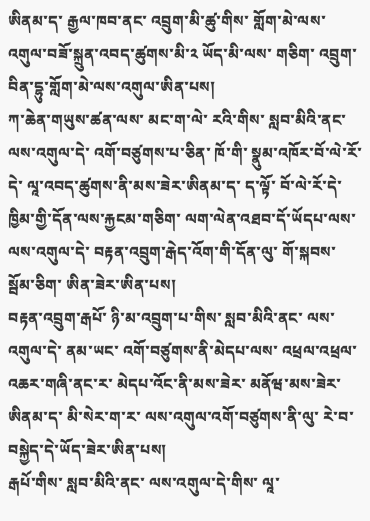ཨིནམ་ད་ རྒྱལ་ཁབ་ནང་ འབྲུག་མི་ཚུ་གིས་ གློག་མེ་ལས་འགུལ་བཟོ་སྐྲུན་འབད་ཚུགས་མི་༢ ཡོད་མི་ལས་ གཅིག་ འབྲུག་བིན་དྷུ་གློག་མེ་ལས་འགུལ་ཨིན་པས།
ཀ་ཆེན་གཡུས་ཚན་ལས་ མང་ག་ལེ་ རའི་གིས་ སླབ་མིའི་ནང་ ལས་འགུལ་དེ་ འགོ་བཙུགས་པ་ཅིན་ ཁོ་གི་ སྣུམ་འཁོར་བོ་ལེ་རོ་དེ་ ལཱ་འབད་ཚུགས་ནི་མས་ཟེར་ཨིནམ་ད་ ད་ལྟོ་ བོ་ལེ་རོ་དེ་ ཁྱིམ་གྱི་དོན་ལས་རྐྱངམ་གཅིག་ ལག་ལེན་འཐབ་དོ་ཡོདཔ་ལས་ ལས་འགུལ་དེ་ བརྟན་འབྲུག་རྒེད་འོག་གི་དོན་ལུ་ གོ་སྐབས་སྦོམ་ཅིག་ ཨིན་ཟེར་ཨིན་པས།
བརྟན་འབྲུག་རྒཔོ་ ཉི་མ་འབྲུག་པ་གིས་ སླབ་མིའི་ནང་ ལས་འགུལ་དེ་ ནམ་ཡང་ འགོ་བཙུགས་ནི་མེདཔ་ལས་ འཕྲལ་འཕྲལ་ འཆར་གཞི་ནང་ར་ མེདཔ་འོང་ནི་མས་ཟེར་ མནོཝ་མས་ཟེར་ཨིནམ་ད་ མི་སེར་ག་ར་ ལས་འགུལ་འགོ་བཙུགས་ནི་ལུ་ རེ་བ་བསྐྱེད་དེ་ཡོད་ཟེར་ཨིན་པས།
རྒཔོ་གིས་ སླབ་མིའི་ནང་ ལས་འགུལ་དེ་གིས་ ལཱ་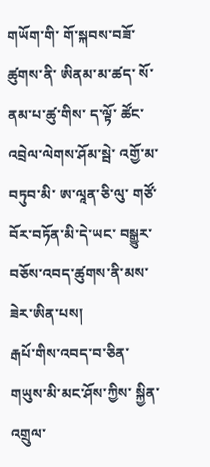གཡོག་གི་ གོ་སྐབས་བཟོ་ཚུགས་ནི་ ཨིནམ་མ་ཚད་ སོ་ནམ་པ་ཚུ་གིས་ ད་ལྟོ་ ཚོང་འབྲེལ་ལེགས་ཤོམ་སྦེ་ འགྱོ་མ་བཏུབ་མི་ ཨ་ལཱན་ཅི་ལུ་ གཙོ་བོར་བཏོན་མི་དེ་ཡང་ བསྒྱུར་བཅོས་འབད་ཚུགས་ནི་མས་ཟེར་ཨིན་པས།
རྒཔོ་གིས་འབད་བ་ཅིན་ གཡུས་མི་མང་ཤོས་ཀྱིས་ སྐྱིན་འགྲུལ་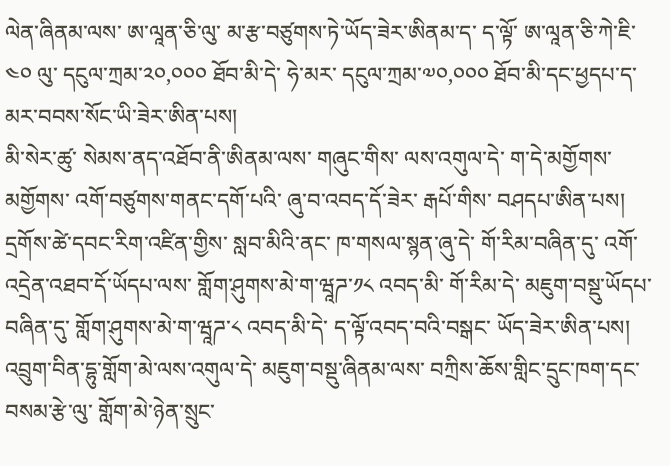ལེན་ཞིནམ་ལས་ ཨ་ལཱན་ཅི་ལུ་ མ་རྩ་བཙུགས་ཏེ་ཡོད་ཟེར་ཨིནམ་ད་ ད་ལྟོ་ ཨ་ལཱན་ཅི་ཀེ་ཇི་༤༠ ལུ་ དངུལ་ཀྲམ་༢༠,༠༠༠ ཐོབ་མི་དེ་ ཧེ་མར་ དངུལ་ཀྲམ་༧༠,༠༠༠ ཐོབ་མི་དང་ཕྱདཔ་ད་ མར་བབས་སོང་ཡི་ཟེར་ཨིན་པས།
མི་སེར་ཚུ་ སེམས་ནད་འཐོབ་ནི་ཨིནམ་ལས་ གཞུང་གིས་ ལས་འགུལ་དེ་ ག་དེ་མགྱོགས་མགྱོགས་ འགོ་བཙུགས་གནང་དགོ་པའི་ ཞུ་བ་འབད་དོ་ཟེར་ རྒཔོ་གིས་ བཤདཔ་ཨིན་པས།
དྲགོས་ཚེ་དབང་རིག་འཛིན་གྱིས་ སླབ་མིའི་ནང་ ཁ་གསལ་སྙན་ཞུ་དེ་ གོ་རིམ་བཞིན་དུ་ འགོ་འདྲེན་འཐབ་དོ་ཡོདཔ་ལས་ གློག་ཤུགས་མེ་ག་ཝཱཌ་༡༨ འབད་མི་ གོ་རིམ་དེ་ མཇུག་བསྡུ་ཡོདཔ་བཞིན་དུ་ གློག་ཤུགས་མེ་ག་ཝཱཌ་༨ འབད་མི་དེ་ ད་ལྟོ་འབད་བའི་བསྒང་ ཡོད་ཟེར་ཨིན་པས།
འབྲུག་བིན་དྷུ་གློག་མེ་ལས་འགུལ་དེ་ མཇུག་བསྡུ་ཞིནམ་ལས་ བཀྲིས་ཆོས་གླིང་དྲུང་ཁག་དང་ བསམ་རྩེ་ལུ་ གློག་མེ་ཉེན་སྲུང་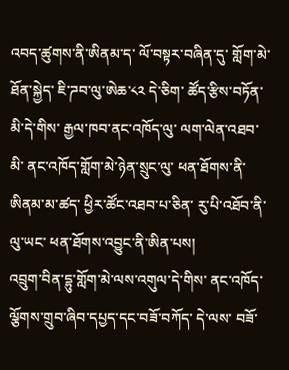འབད་ཚུགས་ནི་ཨིནམ་ད་ ལོ་བསྟར་བཞིན་དུ་ གློག་མེ་ཐོན་སྐྱེད་ ཇི་ཌབ་ལུ་ཨེཆ་༨༢ དེ་ཅིག་ ཚོད་རྩིས་བཏོན་མི་དེ་གིས་ རྒྱལ་ཁབ་ནང་འཁོད་ལུ་ ལག་ལེན་འཐབ་མི་ ནང་འཁོད་གློག་མེ་ཉེན་སྲུང་ལུ་ ཕན་ཐོགས་ནི་ཨིནམ་མ་ཚད་ ཕྱིར་ཚོང་འཐབ་པ་ཅིན་ རུ་པི་འཐོབ་ནི་ལུ་ཡང་ ཕན་ཐོགས་འབྱུང་ནི་ཨིན་པས།
འབྲུག་བིན་དྷུ་གློག་མེ་ལས་འགུལ་དེ་གིས་ ནང་འཁོད་ལྕོགས་གྲུབ་ཞིབ་དཔྱད་དང་བཟོ་བཀོད་ དེ་ལས་ བཟོ་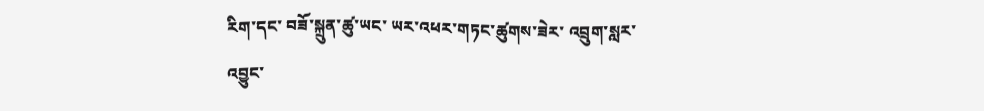རིག་དང་ བཟོ་སྐྲུན་ཚུ་ཡང་ ཡར་འཕར་གཏང་ཚུགས་ཟེར་ འབྲུག་སླར་འབྱུང་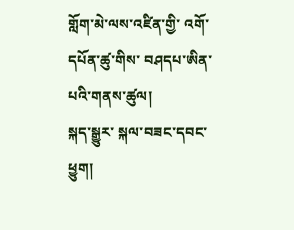གློག་མེ་ལས་འཛིན་གྱི་ འགོ་དཔོན་ཚུ་གིས་ བཤདཔ་ཨིན་པའི་གནས་ཚུལ།
སྐད་སྒྱུར་ སྐལ་བཟང་དབང་ཕྱུག།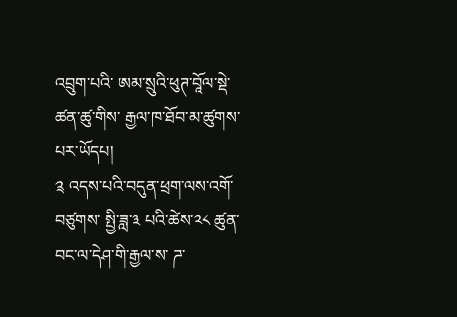འབྲུག་པའི་ ཨམ་སྲུའི་ཕུཊ་བཱོལ་སྡེ་ཚན་ཚུ་གིས་ རྒྱལ་ཁ་ཐོབ་མ་ཚུགས་པར་ཡོདཔ།
༉ འདས་པའི་བདུན་ཕྲག་ལས་འགོ་བཙུགས་ སྤྱི་ཟླ་༣ པའི་ཚེས་༢༨ ཚུན་ བང་ལ་དེཤ་གི་རྒྱལ་ས་ ཌ་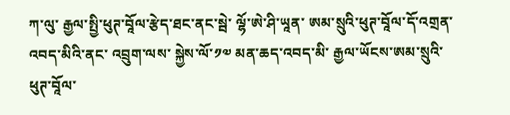ཀ་ལུ་ རྒྱལ་སྤྱི་ཕུཊ་བཱོལ་རྩེད་ཐང་ནང་སྦེ་ ལྷོ་ཨེ་ཤི་ཡཱན་ ཨམ་སྲུའི་ཕུཊ་བཱོལ་དོ་འགྲན་འབད་མིའི་ནང་ འབྲུག་ལས་ སྐྱེས་ལོ་༡༧ མན་ཆད་འབད་མི་ རྒྱལ་ཡོངས་ཨམ་སྲུའི་ཕུཊ་བཱོལ་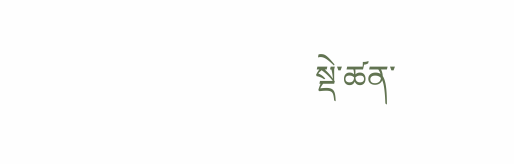སྡེ་ཚན་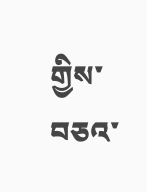གྱིས་ བཅའ་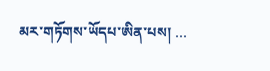མར་གཏོགས་ཡོདཔ་ཨིན་པས། …